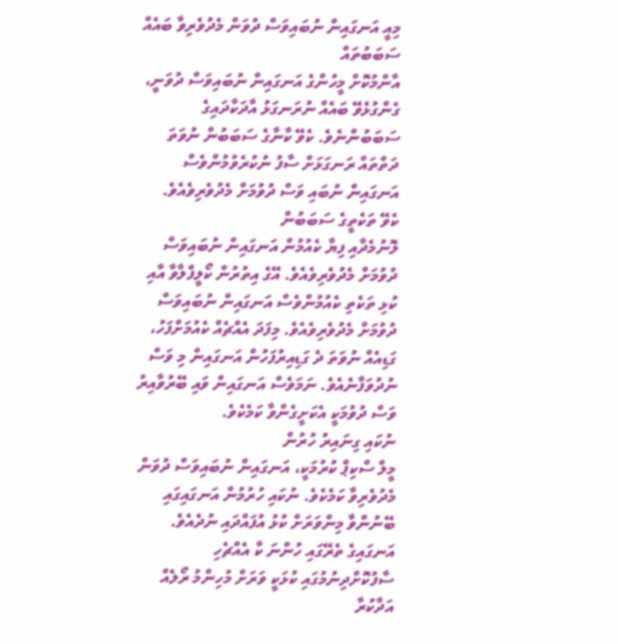މިއީ އަނގައިން ނުބައިވަސް ދުވަން މެދުވެރިވާ ބައެއް ސަބަބުތައް
އާންމުކޮށް މީހުންގެ އަނގައިން ނުބައިވަސް ދުވަނީ، ގެންގުޅެވޭ ބައެއް ނުރަނގަޅު އާދަކާދައިގެ ސަބަބުންނެވެ. ކެވޭ ކާނާގެ ސަބަބުން ނުވަތަ ދަތްތައް ރަނގަޅަށް ސާފު ނުކުރެވުމުންވެސް އަނގައިން ނުބައި ވަސް ދުވުމަށް މެދުވެރިވެއެވެ.
ކެވޭ ތަކެތީގެ ސަބަބުން
ލޮނުމެދާއި ފިޔާ ކެއުމުން އަނގައިން ނުބައިވަސް ދުވުމަށް މެދުވެރިވެއެވެ. އޭގެ އިތުރުން ކޯލީފްލާވާ އާއި ކުޅި ތަކެތި ކެއުމުންވެސް އަނގައިން ނުބައިވަސް ދުވުމަށް މެދުވެރިވެއެވެ. މިފަދަ އެއްޗެއް ކެއުމަށްފަހު، ގަޑިއެއް ނުވަތަ ދެ ގަޑިއިރުފަހުން އަނގައިން މި ވަސް ނުދުވަފާނެއެވެ. ނަމަވެސް އަނގައިން ވައި ބޭރުވާއިރު ވަސް ދުވުމަކީ އެކަށީގެންވާ ކަމެކެވެ.
ނުކައި ގިނައިރު ހުރުން
މީލް ސްކިޕް ކުރުމަކީ، އަނގައިން ނުބައިވަސް ދުވަން މެދުވެރިވާ ކަމެކެވެ. ނުކައި ހުރުމުން އަނގައިގައި ބޭނުންވާ މިންވަރަށް ކުޅު އުފައްދައި ނުދެއެވެ.
އަނގައިގެ ތެރޭގައި ހުންނަ ކާ އެއްޗެހި ސާފުކޮށްދިނުމުގައި ކުޅަކީ ވަރަށް މުހިންމު ރޯލެއް އަދާކުރާ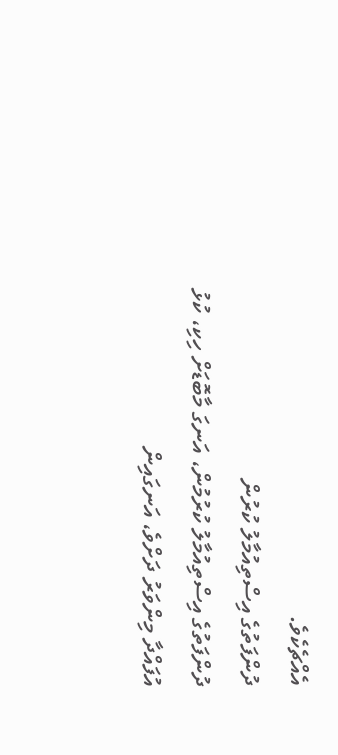އެއްޗެކެވެ.
ދުންފަތުގެ އިސްތިއުމާލު ކުރުން
ދުންފަތުގެ އިސްތިއުމާލު ކުރުމުން، އަނގަ މާބޮޑަށް ހިކި، ކުޅު އުފައްދާ މިންވަރު ދަށްވެ، އަނގައިން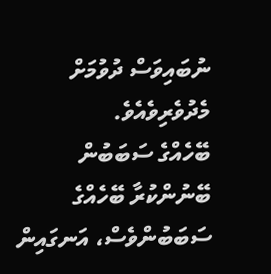ނުބައިވަސް ދުވުމަށް މެދުވެރިވެއެވެ.
ބޭހެއްގެ ސަބަބުން
ބޭނުންކުރާ ބޭހެއްގެ ސަބަބުންވެސް، އަނގައިން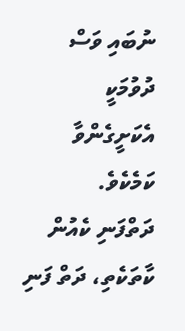ނުބައި ވަސް ދުވުމަކީ އެކަށީގެންވާ ކަމެކެވެ.
ދަތްފަނި ކެއުން
ކާތަކެތި، ދަތް ފަނި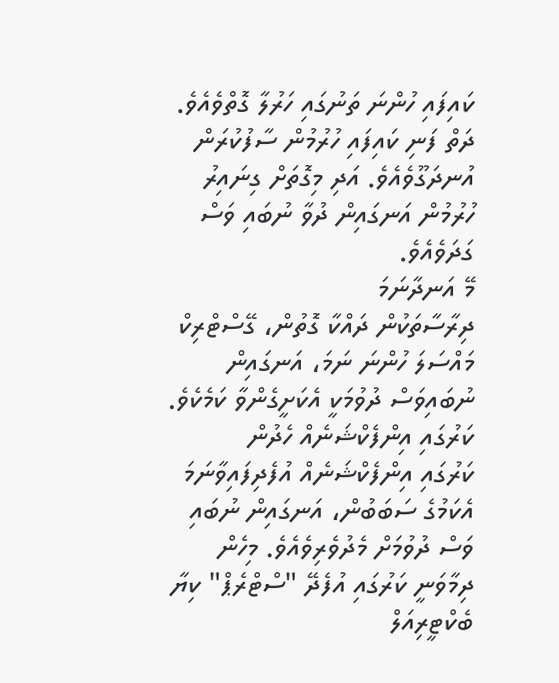ކައިފައި ހުންނަ ތަނުގައި ހަރުލާ ގޮތްވެއެވެ. ދަތް ފަނި ކައިފައި ހުރުމުން ސާފުކުރަން އުނދަގޫވެއެވެ. އަދި މިގޮތަށް ގިނައިރު ހުރުމުން އަނގައިން ދުވާ ނުބައި ވަސް ގަދަވެއެވެ.
މޭ އަނދާނަމަ
ދިރާސާތަކުން ދައްކާ ގޮތުން، ގޭސްޓްރިކް މައްސަލަ ހުންނަ ނަމަ، އަނގައިން ނުބައިވަސް ދުވުމަކީ އެކަށީގެންވާ ކަމެކެވެ.
ކަރުގައި އިންފެކްޝަނެއް ހެދުން
ކަރުގައި އިންފެކްޝަނެއް އުފެދިފައިވާނަމަ އެކަމުގެ ސަބަބުން، އަނގައިން ނުބައި ވަސް ދުވުމަށް މެދުވެރިވެއެވެ. މިހެން ދިމާވަނީ ކަރުގައި އުފެދޭ "ސްޓްރެޕް" ކިޔާ ބެކްޓީރިއަލް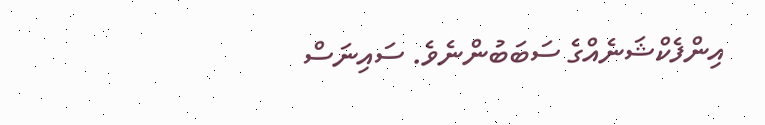އިންފެކްޝަނެއްގެ ސަބަބުންނެވެ. ސައިނަސް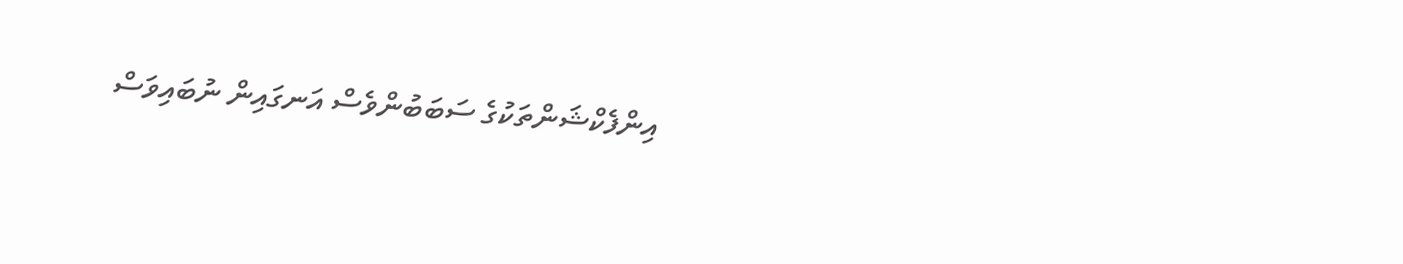އިންފެކްޝަންތަކުގެ ސަބަބުންވެސް އަނގައިން ނުބައިވަސް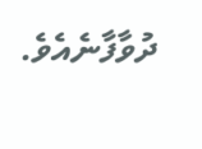ދުވާފާނެއެވެ.